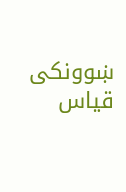ښوونکى قياس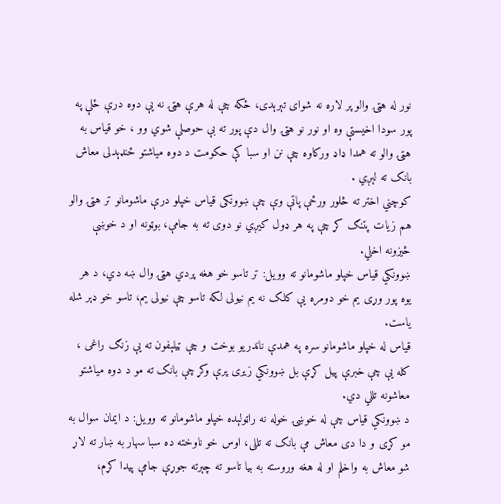نور له هټۍ والو پر لاره نه شواى تېرېدى، ځکه چې له هرې هټۍ نه يې دوه درې ځلې په پور سودا اخيستې وه او نور نو هټۍ وال دې پور ته بې حوصلې شوي وو ، خو قياس به هټۍ والو ته همدا ډاډ ورکاوه چې نن او سبا کې حکومت د دوه مياشتو ځنډېدلى معاش بانک ته لېږي .
کوچني اختر ته څلور ورځې پاتې وې چې ښوونکى قياس خپلو درې ماشومانو تر هټۍ والو هم زيات پتنګ کړ چې په هر ډول کيږي نو دوى ته به جامې، بوټونه او د خوښې څيزونه اخلي.
ښوونکي قياس خپلو ماشومانو ته وويل: تر تاسو خو هغه پردي هټۍ وال ښه دي، د هر يوه پور وړى يم خو دومره يې کلک نه يم نيولى لکه تاسو چې نيولى يم، تاسو خو ډېر شله ياست.
قياس له خپلو ماشومانو سره په همدې ناندريو بوخت و چې ټيلېفون ته يې زنګ راغى ، کله يې چې خبرې پيل کړې بل ښوونکي زيرى پرې وکړ چې بانک ته مو د دوه مياشتو معاشونه تللي دي.
د ښوونکي قياس چې له خوښۍ خوله نه راټولېده خپلو ماشومانو ته وويل: د ايمان سوال به مو کړى و دا دى معاش مې بانک ته تللى، اوس خو ناوخته ده سبا سهار به ښار ته لاړ شو معاش به واخلم او له هغه وروسته به بيا تاسو ته چېرته جوړې جامې پيدا کړم،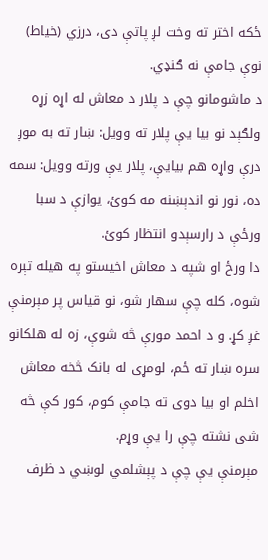ځکه اختر ته وخت لږ پاتې دى، درزي (خياط) نوې جامې نه ګنډي.
د ماشومانو چې د پلار د معاش له اړه زړه ولګېد نو بيا يې پلار ته وويل: ښار ته به موږ درې واړه هم بيايې، پلار يې ورته وويل: سمه ده، نور نو اندېښنه مه کوئ، يوازې د سبا ورځې د رارسېدو انتظار کوئ.
دا ورځ او شپه د معاش اخيستو په هيله تېره شوه، کله چې سهار شو، نو قياس پر مېرمنې غږ کړ. و د احمد مورې څه شوې، زه له هلکانو سره ښار ته ځم، لومړى له بانک څخه معاش اخلم او بيا دوى ته جامې کوم، کور کې څه شى نشته چې را يې وړم.
مېرمنې يې چې د پېشلمي لوښي د ظرف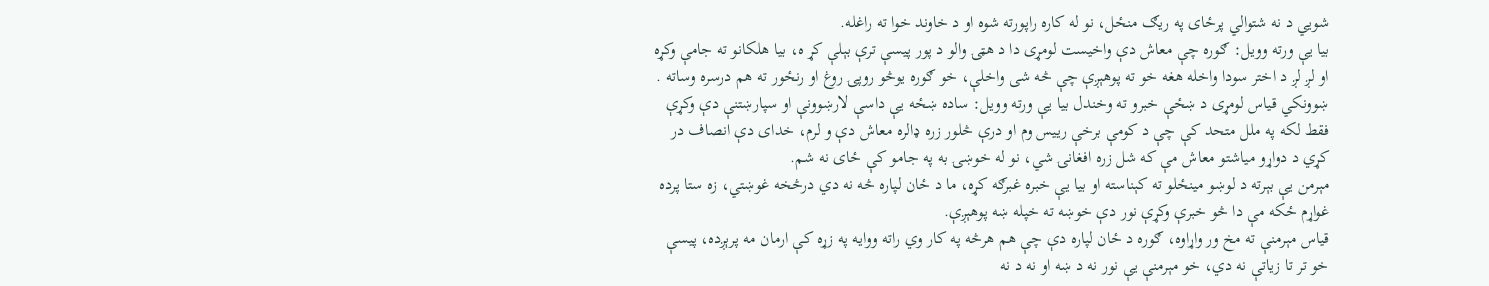شويي د نه شتوالي پرځاى په ريګ منځل، نو له کاره راپورته شوه او د خاوند خوا ته راغله.
بيا يې ورته وويل: ګوره چې معاش دې واخيست لومړى دا د هټۍ والو د پور پيسې ترې بېلې کړ ه، بيا هلکانو ته جامې وکړه او لږ لږ د اختر سودا واخله هغه خو ته پوهېږې چې څه شى واخلې، خو ګوره يوڅو روپۍ روغ او رنځور ته هم درسره وساته .
ښوونکي قياس لومړى د ښځې خبرو ته وخندل بيا يې ورته وويل: ساده ښځه يې داسې لارښوونې او سپارښتنې دې وکړې فقط لکه په ملل متحد کې چې د کومې برخې رييس وم او درې څلور زره ډالره معاش دې و لرم، خداى دې انصاف در کړي د دواړو مياشتو معاش مې که شل زره افغانۍ شي، نو له خوښۍ به په جامو کې ځاى نه شم.
مېرمن يې بېرته د لوښو مينځلو ته کېناسته او بيا يې خبره غبرګه کړه، ما د ځان لپاره څه نه دي درڅخه غوښتي، زه ستا پرده غواړم ځکه مې دا څو خبرې وکړې نور دې خوښه ته خپله ښه پوهېږې.
قياس مېرمنې ته مخ ور واړاوه، ګوره د ځان لپاره دې چې هم هرڅه په کار وي راته ووايه په زړه کې ارمان مه پرېږده، پيسې خو تر تا زياتې نه دي، خو مېرمنې يې نور نه د ښه او نه د نه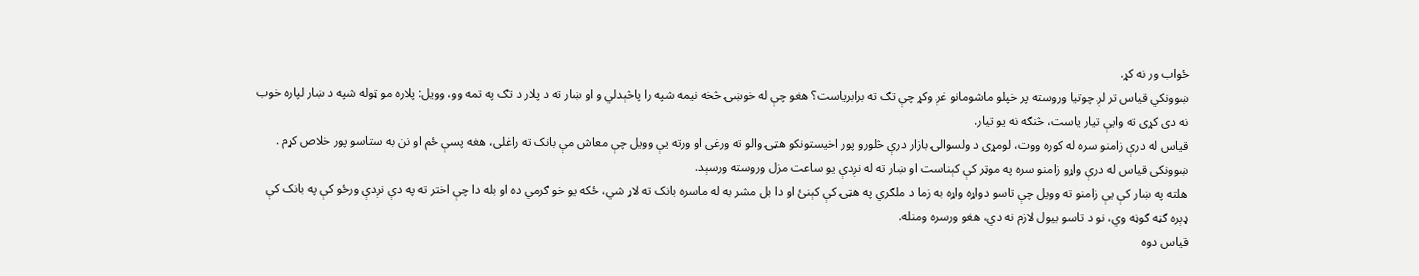ځواب ور نه کړ.
ښوونکي قياس تر لږ چوتيا وروسته پر خپلو ماشومانو غږ وکړ چې تګ ته برابرياست؟ هغو چې له خوښۍ څخه نيمه شپه را پاڅېدلي و او ښار ته د پلار د تګ په تمه وو، وويل: پلاره مو ټوله شپه د ښار لپاره خوب نه دى کړى ته وايې تيار ياست، څنګه نه يو تيار.
قياس له درې زامنو سره له کوره ووت، لومړى د ولسوالۍ بازار درې څلورو پور اخيستونکو هټۍ والو ته ورغى او ورته يې وويل چې معاش مې بانک ته راغلى، هغه پسې ځم او نن به ستاسو پور خلاص کړم .
ښوونکى قياس له درې واړو زامنو سره په موټر کې کېناست او ښار ته له نږدې يو ساعت مزل وروسته ورسېد.
هلته په ښار کې يې زامنو ته وويل چې تاسو دواړه واړه به زما د ملګري په هټۍ کې کېنئ او دا بل مشر به له ماسره بانک ته لاړ شي، ځکه يو خو ګرمي ده او بله دا چې اختر ته په دې نږدې ورځو کې په بانک کې ډېره ګڼه ګوڼه وي، نو د تاسو بيول لازم نه دي، هغو ورسره ومنله.
قياس دوه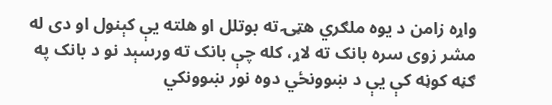واړه زامن د يوه ملګري هټۍ ته بوتلل او هلته يې کېنول او دى له مشر زوى سره بانک ته لاړ، کله چې بانک ته ورسېد نو د بانک په ګڼه کوڼه کې يې د ښوونځي دوه نور ښوونکي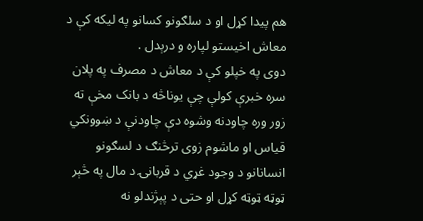هم پيدا کړل او د سلګونو کسانو په ليکه کې د معاش اخيستو لپاره و درېدل .
دوى په خپلو کې د معاش د مصرف په پلان سره خبرې کولې چې يوناڅه د بانک مخې ته زور وره چاودنه وشوه دې چاودنې د ښوونکي قياس او ماشوم زوى ترڅنګ د لسګونو انسانانو د وجود غړي د قربانۍ د مال په څېر ټوټه ټوټه کړل او حتى د پېژندلو نه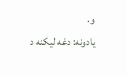و.
يادونه: دغه ليکنه د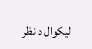ليکوال د نظر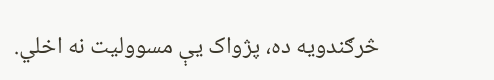څرګندويه ده، پژواک يې مسووليت نه اخلي.